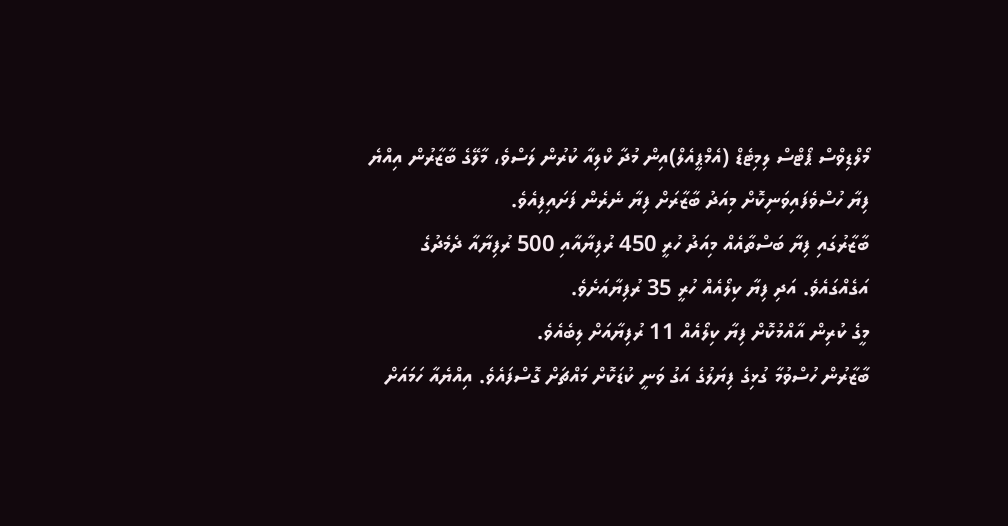މޯލްޑިވްސް ޕޯޓްސް ލިމިޓެޑް (އެމްޕީއެލް)އިން މުދާ ކްލިއާ ކުރުން ލަސްވެ، މާލޭގެ ބާޒާރުން އިއްޔެ ފިޔާ ހުސްވެފައިވަނިކޮށް މިއަދު ބާޒާރަށް ފިޔާ ނެރެން ފަށައިފިއެވެ.
ބާޒާރުގައި ފިޔާ ބަސްތާއެއް މިއަދު ހުރީ 450 ރުފިޔާއާއި 500 ރުފިޔާއާ ދެމެދުގެ އަގެއްގައެވެ. އަދި ފިޔާ ކިލޯއެއް ހުރީ 35 ރުފިޔާއަށެވެ.
މީގެ ކުރިން އާއްމުކޮށް ފިޔާ ކިލޯއެއް 11 ރުފިޔާއަށް ލިބެއެވެ.
ބާޒާރުން ހުސްވުމާ ގުޅިގެ ފިޔަލުގެ އަގު ވަނީ ކުޑަކޮށް މައްޗަށް ގޮސްފައެވެ. އިއްޔެއާ ހަމައަށް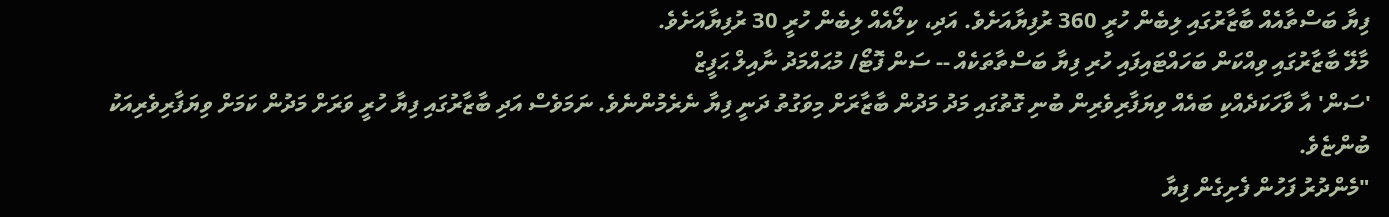ފިޔާ ބަސްތާއެއް ބާޒާރުގައި ލިބެން ހުރީ 360 ރުފިޔާއަށެވެ. އަދި، ކިލޯއެއް ލިބެން ހުރީ 30 ރުފިޔާއަށެވެ.
މާލޭ ބާޒާރުގައި ވިއްކަން ބަހައްޓައިފައި ހުރި ފިޔާ ބަސްތާތަކެއް -- ސަން ފޮޓޯ/ މުޙައްމަދު ނާއިލް ޙަފީޒް
'ސަން' އާ ވާހަކަދެއްކި ބައެއް ވިޔަފާރިވެރިން ބުނި ގޮތުގައި މަދު މަދުން ބާޒާރަށް މިވަގުތު ދަނީ ފިޔާ ނެރެމުންނެވެ. ނަމަވެސް އަދި ބާޒާރުގައި ފިޔާ ހުރީ ވަރަށް މަދުން ކަމަށް ވިޔަފާރިވެރިއަކު ބުންޏެވެ.
"މެންދުރު ފަހުން ފެށިގެން ފިޔާ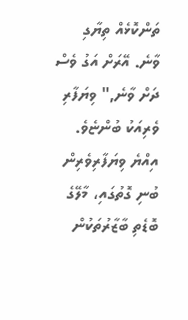ތަންކޮޅެއް ތިޔާގި ވާނެ. އޭރަށް އަގު ވެސް ދަށް ވާނެ," ވިޔަފާރި ވެރިއަކު ބުންޏެވެ.
އިއްޔެ ވިޔަފާރިވެރިން ބުނި ގޮތުގައި، މާލޭގެ ބޮޑެތި ބާޒާރުތަކުން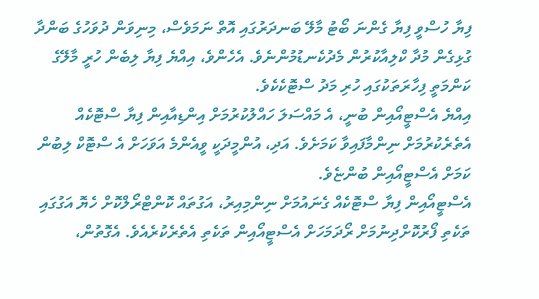ފިޔާ ހުސްވީ ފިޔާ ގެންނަ ބޯޓު މާލޭ ބަނދަރުގައި އޮތް ނަމަވެސް، މިނިވަން ދުވަހުގެ ބަންދާ ގުޅިގެން މުދާ ކްލިއާކުރުން މެދުކެނޑުމުންނެވެ. އެހެންވެ، އިއްޔެ ފިޔާ ލިބެން ހުރީ މާލޭގެ ކަންމަތީ ފިހާރަތަކުގައި ހުރި މަދު ސްޓޮކެކެވެ.
އިއްޔެ އެސްޓީއޯއިން ބުނީ، އެ މައްސަލަ ހައްލުކުރުމަށް އިންޑިއާއިން ފިޔާ ސްޓޮކެއް އެތެރެކުރުމަށް ނިންމާފައިވާ ކަމަށެވެ. އަދި، އުންމީދަކީ ވީއެންމެ އަވަހަށް އެ ސްޓޮކް ލިބުން ކަމަށް އެސްޓީއޯއިން ބުންޏެވެ.
އެސްޓީއޯއިން ފިޔާ ސްޓޮކެއް ގެނައުމަށް ނިންމިއިރު، އަގުތައް ކޮންޓްރޯލްކޮށް ހެޔޮ އަގުގައި ތަކެތި ފޯރުކޮށްދިނުމަށް ރޯދަމަހަށް އެސްޓީއޯއިން ތަކެތި އެތެރެކުރެއެވެ. އެގޮތުން،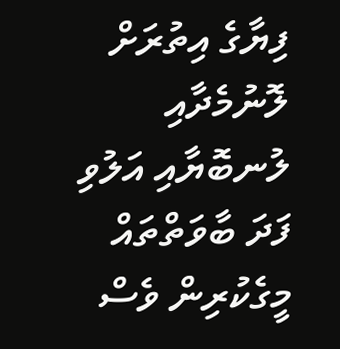ފިޔާގެ އިތުރަށް ލޮނުމެދާއި ލުނބޮޔާއި އަލުވި ފަދަ ބާވަތްތައް މީގެކުރިން ވެސް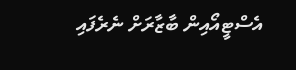އެސްޓީއޯއިން ބާޒާރަށް ނެރެފައި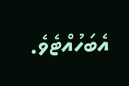އެބަހުއްޓެވެ.